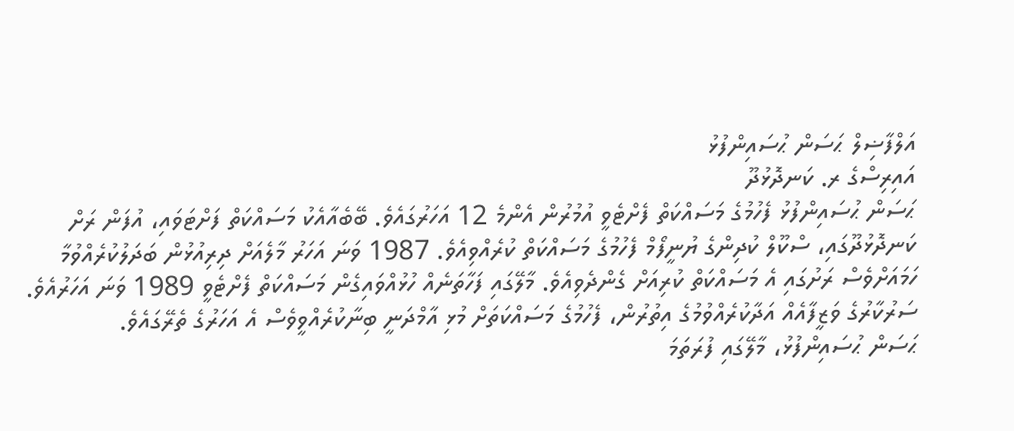އަލްފާޟިލް ޙަސަން ޙުސައިންފުޅު
އައިރިސްގެ ރ. ކަނދޮޅުދޫ
ޙަސަން ޙުސައިންފުޅު ފެހުމުގެ މަސައްކަތް ފެށްޓެވީ އުމުރުން އެންމެ 12 އަހަރުގައެވެ. ބޭބެއާއެކު މަސައްކަތް ފަށްޓަވައި، އުފަން ރަށް ކަނދޮޅުދޫގައި، ސްކޫލް ކުދިންގެ ޔުނީފޯމް ފެހުމުގެ މަސައްކަތް ކުރެއްވިއެވެ. 1987 ވަނަ އަހަރު މާލެއަށް ދިރިއުޅުން ބަދަލުކުރެއްވުމާ ހަމައަށްވެސް ރަށުގައި އެ މަސައްކަތް ކުރިއަށް ގެންދެވިއެވެ. މާލޭގައި ފަހާތަނެއް ހުޅުއްވައިގެން މަސައްކަތް ފެށްޓެވީ 1989 ވަނަ އަހަރުއެވެ. ސަރުކާރުގެ ވަޒީފާއެއް އަދާކުރެއްވުމުގެ އިތުރުން، ފެހުމުގެ މަސައްކަތަށް މުޅި އާމްދަނީ ބިނާކުރެއްވީވެސް އެ އަހަރުގެ ތެރޭގައެވެ.
ޙަސަން ޙުސައިންފުޅު، މާލޭގައި ފުރަތަމަ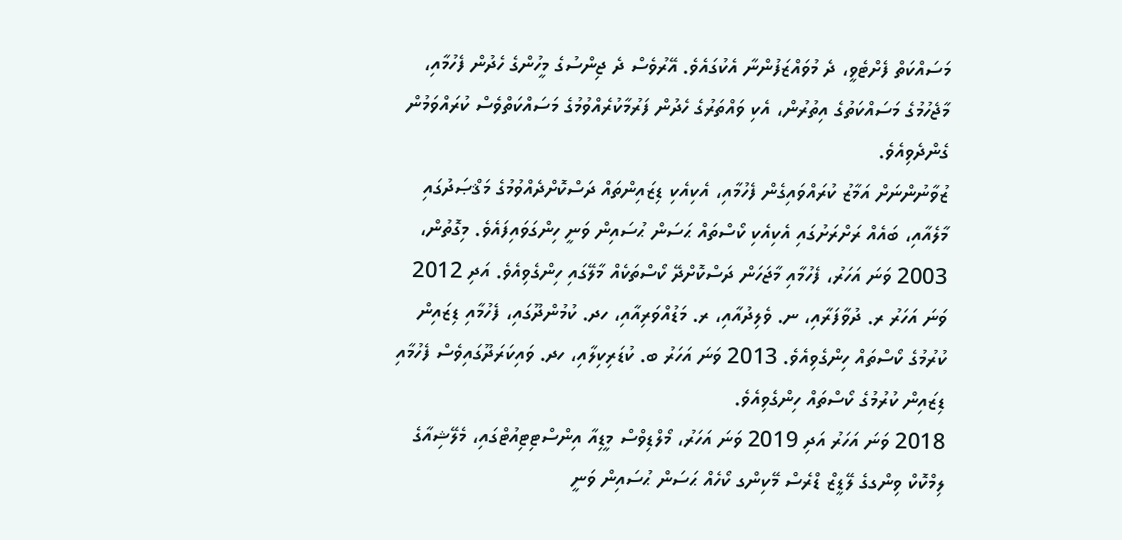މަސައްކަތް ފެށްޓެވީ، ދެ މުވައްޒަފުންނާ އެކުގައެވެ. އޭރުވެސް ދެ ޖިންސުގެ މީހުންގެ ހެދުން ފެހުމާއި، މާޖެހުމުގެ މަސައްކަތުގެ އިތުރުން، އެކި ވައްތަރުގެ ހެދުން ފަރުމާކުރެއްވުމުގެ މަސައްކަތްވެސް ކުރައްވަމުން ގެންދެވިއެވެ.
ޒުވާނުންނަށް އަމާޒު ކުރައްވައިގެން ފެހުމާއި، އެކިއެކި ޑިޒައިންތައް ދަސްކޮށްދެއްވުމުގެ މަޤްޞަދުގައި މާލެއާއި، ބައެއް ރަށްރަށުގައި އެކިއެކި ކޯސްތައް ޙަސަން ޙުސައިން ވަނީ ހިންގަވައިފައެވެ. މިގޮތުން، 2003 ވަނަ އަހަރު، ފެހުމާއި މާޖަހަން ދަސްކޮށްދޭ ކޯސްތަކެއް މާލޭގައި ހިންގެވިއެވެ. އަދި 2012 ވަނަ އަހަރު ރ. ދުވާފަރާއި، ނ. ވެލިދުއާއި، ރ. މަޑުއްވަރިއާއި، ހދ. ކުމުންދޫގައި، ފެހުމާއި ޑިޒައިން ކުރުމުގެ ކޯސްތައް ހިންގެވިއެވެ. 2013 ވަނަ އަހަރު ބ. ކުޑަރިކިލާއި، ހދ. ވައިކަރަދޫގައިވެސް ފެހުމާއި ޑިޒައިން ކުރުމުގެ ކޯސްތައް ހިންގެވިއެވެ.
2018 ވަނަ އަހަރު އަދި 2019 ވަނަ އަހަރު، މޯލްޑިވްސް މީޑިއާ އިންސްޓިޓިއުޓްގައި، މެލޭޝިއާގެ ލިމްކޮކް ވިންގގެ ލޭޑީޒް ޑްރެސް މޭކިންގ ކޯހެއް ޙަސަން ޙުސައިން ވަނީ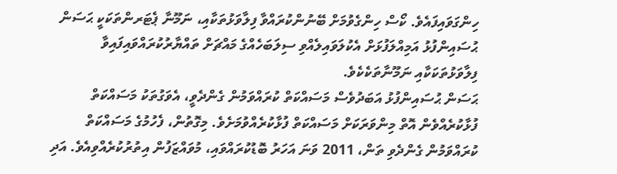ހިންގަވައިފައެވެ. ކޯސް ހިންގެވުމަށް ބޭނުންކުރައްވާ ފިލާވަޅުތަކާއި، ނަމޫނާ ޕެޓަރންތަކަކީ ޙަސަން ޙުސައިންފުޅު އަމިއްލަފުޅަށް އެކުލަވައިލެއްވި ސިލަބަހެއްގެ މައްޗަށް ތައްޔާރުކުރައްވައިފައިވާ ފިލާވަޅުތަކަކާއި ނަމޫނާތަކެކެވެ.
ޙަސަން ޙުސައިންފުޅު އަބަދުވެސް މަސައްކަތް ކުރައްވަމުން ގެންދެވީ، އެވަގުތަކު މަސައްކަތް ފުޅާކުރެއްވެން އޮތް މިންވަރަކަށް މަސައްކަތް ފުޅާކުރެއްވުމަށެވެ. މިގޮތުން، ފެހުމުގެ މަސައްކަތް ކުރައްވަމުން ގެންދެވި ތަން، 2011 ވަނަ އަހަރު ބޮޑުކުރައްވައި، މުވައްޒަފުން އިތުރުކުރެއްވިއެވެ. އަދި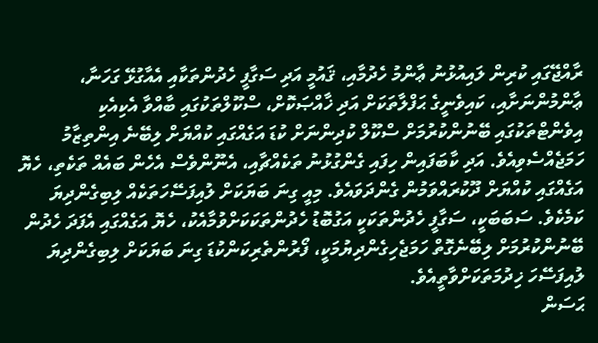ރާއްޖޭގައި ކުރިން ލައިއުޅުނު ޢާންމު ހެދުމާއި، ޤައުމީ އަދި ސަގާފީ ހެދުންތަކާއި އެއާގުޅޭ ގަހަނާ، ޢާންމުންނަށާއި، ކައިވެނީގެ ޙަފްލާތަކަށް އަދި ޚާއްޞަކޮށް، ސްކޫލްތަކުގައި ބާއްވާ އެކިއެކި އިވެންޓްތަކުގައި ބޭނުންކުރުމަށް ސްކޫލް ކުދިންނަށް ކުޑަ އަގެއްގައި ކުއްޔަށް ލިބޭނެ އިންތިޒާމު ހަމަޖެއްސެވިއެވެ. އަދި ކާބަފައިން ހިފައި ގެންގުޅުނު ތަކެއްޗާއި، އެނޫންވެސް އެހެން ބައެއް ތަކެތި، ހެޔޮ އަގެއްގައި ކުއްޔަށް ދޫކުރައްވަމުން ގެންދަވައެވެ. މިއީ ގިނަ ބަޔަކަށް ލުއިފަސޭހަތަކެއް ލިބިގެންދިޔަ ކަމެކެވެ. ސަބަބަކީ، ސަގާފީ ހެދުންތަކަކީ އަގުބޮޑު ހެދުންތަކަކަށްވުމާއެކު، ހެޔޮ އަގެއްގައި އެފަދަ ހެދުން ބޭނުންކުރުމަށް ލިބޭނެގޮތް ހަމަޖެހިގެންދިޔުމަކީ، ފޯރުންތެރިކަންކުޑަ ގިނަ ބަޔަކަށް ލިބިގެންދިޔަ ލުއިފަސޭހަ ޚިދުމަތަކަށްވާތީއެވެ.
ޙަސަން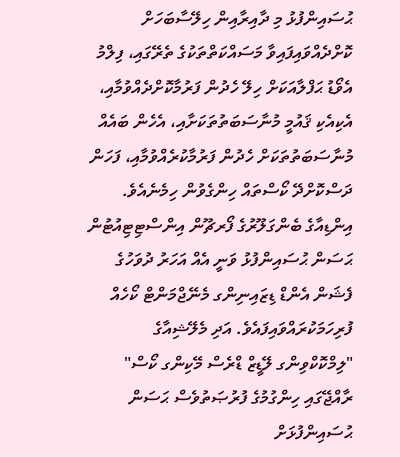ޙުސައިންފުޅު މި ދާއިރާއިން ހިލޭސާބަހަށް ކޮށްދެއްވައިފައިވާ މަސައްކަތްތަކުގެ ތެރޭގައި، ފިލްމު އެވޯޑު ޙަފްލާއަކަށް ހިލޭ ހެދުން ފަރުމާކޮށްދެއްވުމާއި، އެކިއެކި ޤައުމީ މުނާސަބަތުތަކަށާއި، އެހެން ބައެއް މުނާސަބަތުތަކަށް ހެދުން ފަރުމާކުރެއްވުމާއި، ފަހަން ދަސްކޮށްދޭ ކޯސްތައް ހިންގެވުން ހިމެނެއެވެ.
އިންޑިއާގެ ބެންގަލޫރުގެ ފޯރޗޫން އިންސްޓިޓިއުޓުން ޙަސަން ޙުސައިންފުޅު ވަނީ އެއް އަހަރު ދުވަހުގެ ފެޝަން އެންޑް ޑިޒައިނިންގ މެނޭޖްމަންޓް ކޯހެއް ފުރިހަމަކުރައްވައިފައެވެ. އަދި މެލޭޝިއާގެ "ލިމްކޮކްވިންގ ލޭޑީޒް ޑްރެސް މޭކިންގ ކޯސް" ރާއްޖޭގައި ހިންގުމުގެ ފުރުޞަތުވެސް ޙަސަން ޙުސައިންފުޅަށް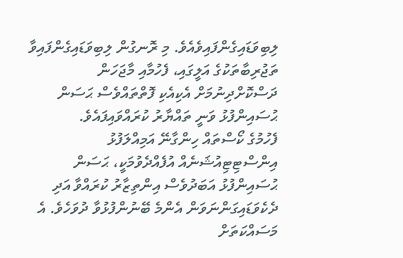ލިބިވަޑައިގެންފައިވެއެވެ. މި ރޮނގުން ލިބިވަޑައިގެންފައިވާ ތަޖުރިބާތަކުގެ އަލީގައި، ފެހުމާއި މާޖަހަން ދަސްކޮށްދިނުމަށް އެކިއެކި ފޮތްތައްވެސް ޙަސަން ޙުސައިންފުޅު ވަނީ ތައްޔާރު ކުރައްވައިފައެވެ.
ފެހުމުގެ ކޯސްތައް ހިންގާނޭ އަމިއްލަފުޅު އިންސްޓިޓިއުޝަނެއް އުފެއްދެވުމަކީ، ޙަސަން ޙުސައިންފުޅު އަބަދުވެސް އިންތިޒާރު ކުރައްވާ އަދި ދެކެވަޑައިގަންނަވަން އެންމެ ބޭނުންފުޅުވާ ދުވަހެވެ. އެ މަސައްކަތަށް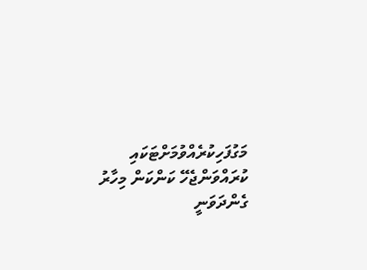މަގުފަހިކުރެއްވުމަށްޓަކައި ކުރައްވަންޖެހޭ ކަންކަން މިހާރު ގެންދަވަނީ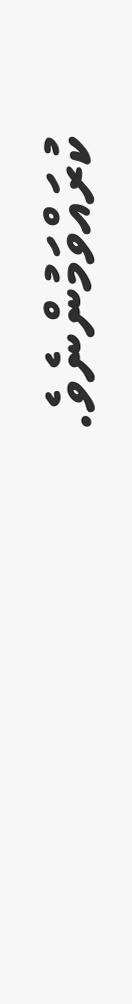ކުރައްވަމުންނެވެ.